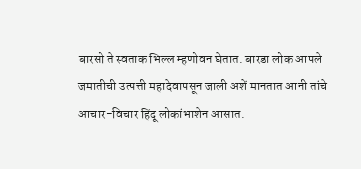बारसो ते स्वताक भिल्ल म्हणोवन घेतात. बारडा लोक आपले जमातीची उत्पत्ती महादेवापसून जाली अशें मानतात आनी तांचे आचार-विचार हिंदू लोकांभाशेन आसात.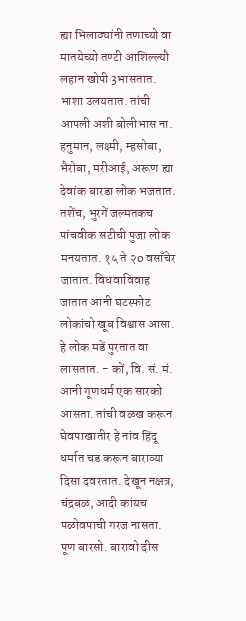ह्या भिलाठ्यांनी तणाच्यो वा मातयेच्यो तण्टी आशिल्ल्यौ लहान खोपी 3भासतात. भाशा उलयतात. तांची आपली अशी बोलीभास ना. हनुमान, लक्ष्मी, म्हसोबा, भैरोबा, मरीआई, अरूण ह्या देवांक बारडा लोक भजतात. तशेंच, भुरगें जल्मतकच पांचवीक सटीची पुजा लोक मनयतात. १५ ते २o वसाँचेर जातात. विधवाविवाह जातात आनी घटस्फोट लोकांचो खूब विश्वास आसा. हे लोक मडें पुरतात वा लासतात. - कों, वि. सं. मं. आनी गूणधर्म एक सारको आसता. तांची वळख करून घेवपाखातीर हे नांव हिंदू धर्मात चड करून बाराव्या दिसा दवरतात. देखून नक्षत्र, चंद्रबळ, आदी कांयच पळोवपाची गरज नासता. पूण बारसो. बारावो दीस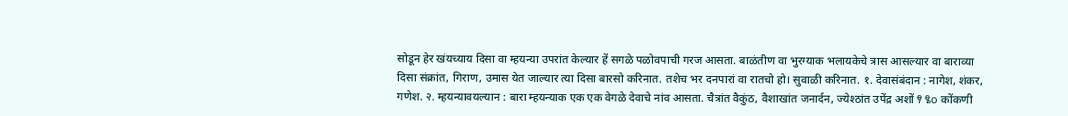सोडून हेर खंयच्याय दिसा वा म्हयन्या उपरांत केल्यार हें सगळे पळोवपाची गरज आसता. बाळंतीण वा भुरग्याक भलायकेचे त्रास आसल्यार वा बाराव्या दिसा संक्रांत, गिराण, उमास येत जाल्यार त्या दिसा बारसो करिनात. तशेच भर दनपारां वा रातचो हो। सुवाळी करिनात. १. देवासंबंदान : नागेश, शंकर, गणेश. २. म्हयन्यावयल्यान : बारा म्हयन्याक एक एक वेगळे देवाचे नांव आसता. चैत्रांत वैकुंठ, वैशाखांत जनार्दन, ज्येश्ठांत उपेंद्र अशों ፃ ፄo कोंकणी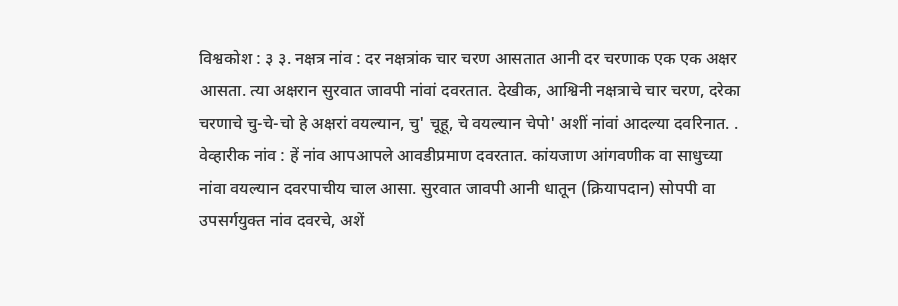विश्वकोश : ३ ३. नक्षत्र नांव : दर नक्षत्रांक चार चरण आसतात आनी दर चरणाक एक एक अक्षर आसता. त्या अक्षरान सुरवात जावपी नांवां दवरतात. देखीक, आश्विनी नक्षत्राचे चार चरण, दरेका चरणाचे चु-चे-चो हे अक्षरां वयल्यान, चु' चूहू, चे वयल्यान चेपो' अशीं नांवां आदल्या दवरिनात. . वेव्हारीक नांव : हें नांव आपआपले आवडीप्रमाण दवरतात. कांयजाण आंगवणीक वा साधुच्या नांवा वयल्यान दवरपाचीय चाल आसा. सुरवात जावपी आनी धातून (क्रियापदान) सोपपी वा उपसर्गयुक्त नांव दवरचे, अशें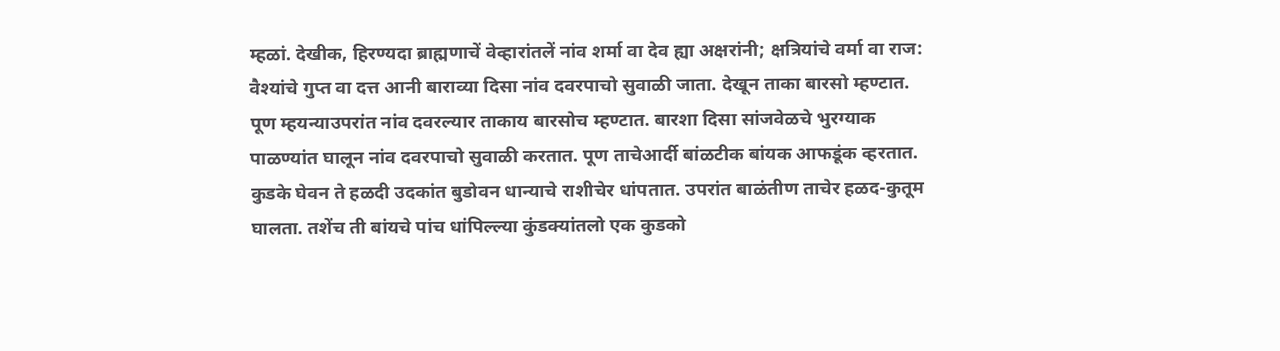म्हळां. देखीक, हिरण्यदा ब्राह्मणाचें वेव्हारांतलें नांव शर्मा वा देव ह्या अक्षरांनी; क्षत्रियांचे वर्मा वा राज: वैश्यांचे गुप्त वा दत्त आनी बाराव्या दिसा नांव दवरपाचो सुवाळी जाता. देखून ताका बारसो म्हण्टात. पूण म्हयन्याउपरांत नांव दवरल्यार ताकाय बारसोच म्हण्टात. बारशा दिसा सांजवेळचे भुरग्याक पाळण्यांत घालून नांव दवरपाचो सुवाळी करतात. पूण ताचेआर्दी बांळटीक बांयक आफडूंक व्हरतात. कुडके घेवन ते हळदी उदकांत बुडोवन धान्याचे राशीचेर धांपतात. उपरांत बाळंतीण ताचेर हळद-कुतूम घालता. तशेंच ती बांयचे पांच धांपिल्ल्या कुंडक्यांतलो एक कुडको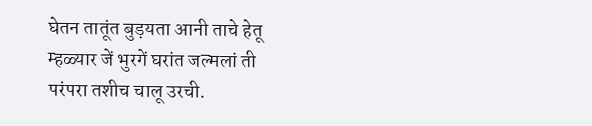घेतन तातूंत बुड़यता आनी ताचे हेतू म्हळ्यार जें भुरगें घरांत जल्मलां ती परंपरा तशीच चालू उरची.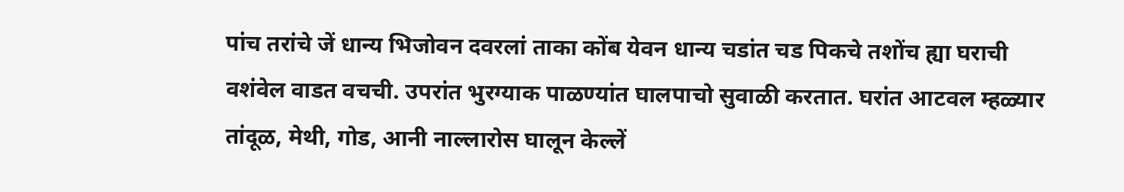पांच तरांचे जें धान्य भिजोवन दवरलां ताका कोंब येवन धान्य चडांत चड पिकचे तशोंच ह्या घराची वशंवेल वाडत वचची. उपरांत भुरग्याक पाळण्यांत घालपाचो सुवाळी करतात. घरांत आटवल म्हळ्यार तांदूळ, मेथी, गोड, आनी नाल्लारोस घालून केल्लें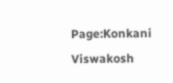Page:Konkani Viswakosh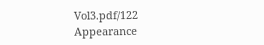Vol3.pdf/122
Appearance